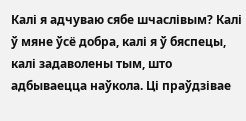Калі я адчуваю сябе шчаслівым? Калі ў мяне ўсё добра, калі я ў бяспецы, калі задаволены тым, што адбываецца наўкола. Ці праўдзівае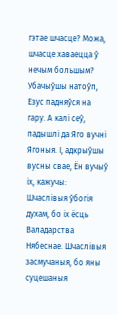гэтае шчасце? Можа, шчасце хаваецца ў нечым большым?
Убачыўшы натоўп, Езус падняўся на гару. А калі сеў, падышлі да Яго вучні Ягоныя. І, адкрыўшы вусны свае, Ён вучыў іх, кажучы: Шчаслівыя ўбогія духам, бо іх ёсць Валадарства Нябеснае. Шчаслівыя засмучаныя, бо яны суцешаныя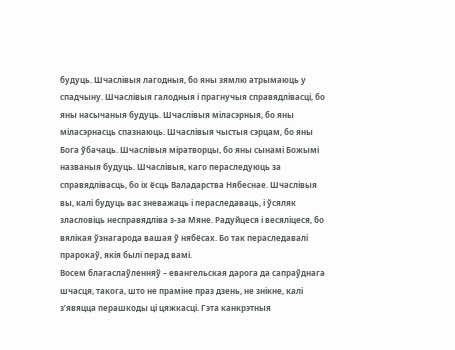будуць. Шчаслівыя лагодныя, бо яны зямлю атрымаюць у спадчыну. Шчаслівыя галодныя і прагнучыя справядлівасці, бо яны насычаныя будуць. Шчаслівыя міласэрныя, бо яны міласэрнасць спазнаюць. Шчаслівыя чыстыя сэрцам, бо яны Бога ўбачаць. Шчаслівыя міратворцы, бо яны сынамі Божымі названыя будуць. Шчаслівыя, каго пераследуюць за справядлівасць, бо іх ёсць Валадарства Нябеснае. Шчаслівыя вы, калі будуць вас зневажаць і пераследаваць, і ўсяляк зласловіць несправядліва з-за Мяне. Радуйцеся і весяліцеся, бо вялікая ўзнагарода вашая ў нябёсах. Бо так пераследавалі прарокаў, якія былі перад вамі.
Восем благаслаўленняў – евангельская дарога да сапраўднага шчасця, такога, што не праміне праз дзень, не знікне, калі з’явяцца перашкоды ці цяжкасці. Гэта канкрэтныя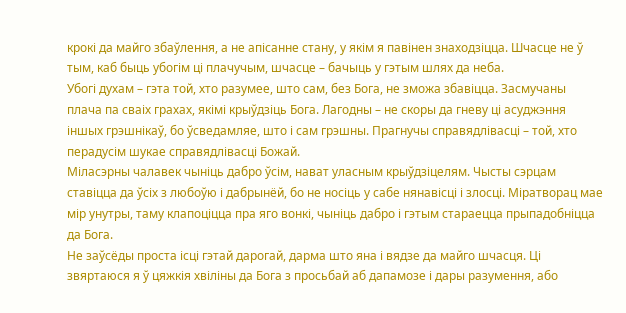крокі да майго збаўлення, а не апісанне стану, у якім я павінен знаходзіцца. Шчасце не ў тым, каб быць убогім ці плачучым, шчасце – бачыць у гэтым шлях да неба.
Убогі духам – гэта той, хто разумее, што сам, без Бога, не зможа збавіцца. Засмучаны плача па сваіх грахах, якімі крыўдзіць Бога. Лагодны – не скоры да гневу ці асуджэння іншых грэшнікаў, бо ўсведамляе, што і сам грэшны. Прагнучы справядлівасці – той, хто перадусім шукае справядлівасці Божай.
Міласэрны чалавек чыніць дабро ўсім, нават уласным крыўдзіцелям. Чысты сэрцам ставіцца да ўсіх з любоўю і дабрынёй, бо не носіць у сабе нянавісці і злосці. Міратворац мае мір унутры, таму клапоціцца пра яго вонкі, чыніць дабро і гэтым стараецца прыпадобніцца да Бога.
Не заўсёды проста ісці гэтай дарогай, дарма што яна і вядзе да майго шчасця. Ці звяртаюся я ў цяжкія хвіліны да Бога з просьбай аб дапамозе і дары разумення, або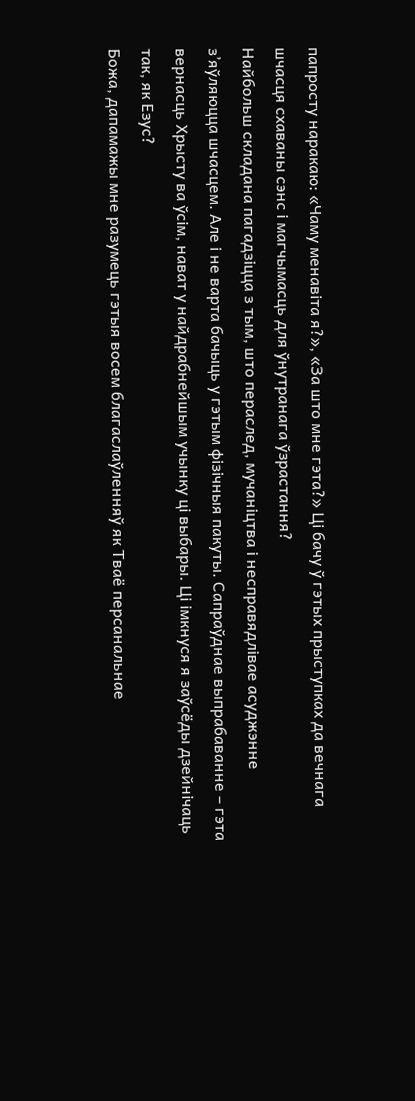папросту наракаю: «Чаму менавіта я?», «За што мне гэта?» Ці бачу ў гэтых прыступках да вечнага шчасця схаваны сэнс і магчымасць для ўнутранага ўзрастання?
Найбольш складана пагадзіцца з тым, што пераслед, мучаніцтва і несправядлівае асуджэнне з’яўляюцца шчасцем. Але і не варта бачыць у гэтым фізічныя пакуты. Сапраўднае выпрабаванне – гэта вернасць Хрысту ва ўсім, нават у найдрабнейшым учынку ці выбары. Ці імкнуся я заўсёды дзейнічаць так, як Езус?
Божа, дапамажы мне разумець гэтыя восем благаслаўленняў як Тваё персанальнае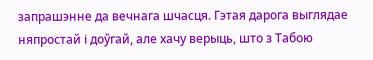запрашэнне да вечнага шчасця. Гэтая дарога выглядае няпростай і доўгай, але хачу верыць, што з Табою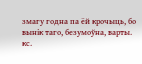змагу годна па ёй крочыць, бо вынік таго, безумоўна, варты.
кс.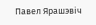Павел Ярашэвіч